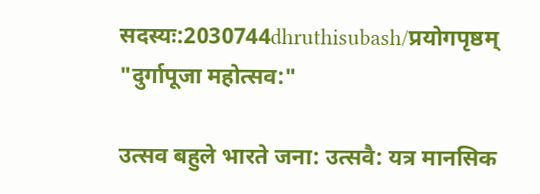सदस्यः:2030744dhruthisubash/प्रयोगपृष्ठम्
"दुर्गापूजा महोत्सव:"

उत्सव बहुले भारते जना: उत्सवै: यत्र मानसिक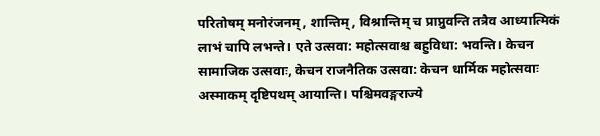परितोषम् मनोरंजनम्, शान्तिम्, विश्रान्तिम् च प्राप्नुवन्ति तत्रैव आध्यात्मिकं लाभं चापि लभन्ते। एते उत्सवा: महोत्सवाश्च बहुविधा: भवन्ति। केचन सामाजिक उत्सवाः, केचन राजनैतिक उत्सवा: केचन धार्मिक महोत्सवाः अस्माकम् दृष्टिपथम् आयान्ति। पश्चिमवङ्गराज्ये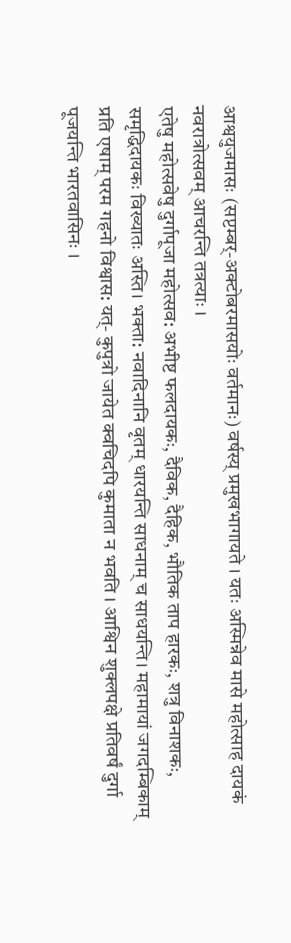आश्वयुजमासः (सप्टम्बर्-अक्टोबरमासयोः वर्तमानः) वर्षस्य् प्रमुखभागायते । यतः अस्मिन्नेव मासे महोत्साह दायकं नवरात्रोत्सवम् आचरन्ति तत्रत्याः ।
एतेषु महोत्सवेषु दुर्गापूजा महोत्सव: अभीष्ट फलदायकः, दैविक, दैहिक, भौतिक ताप हारकः, शत्रु विनाशकः, समृद्धिदायकः विख्यातः अस्ति। भक्ता: नवादिनानि वृतम् धारयन्ति साधनाम् च साधयन्ति। महामायां जगदम्बिकाम् प्रति एषाम् परम गहनो विश्वास: यत्- कुपुत्रो जायेत क्वचिदपि कुमाता न भवति । आश्विन शुक्लपक्षे प्रतिवर्षं दुर्गा पूजयन्ति भारतवासिनः ।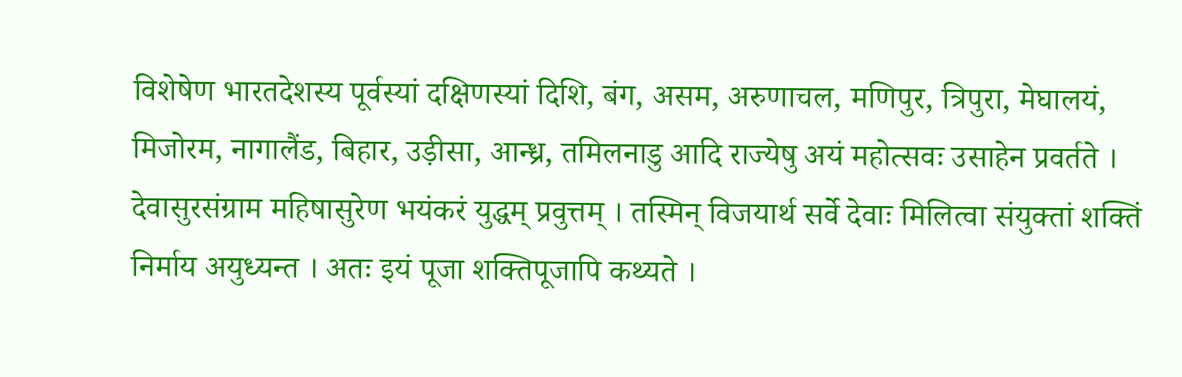विशेषेण भारतदेशस्य पूर्वस्यां दक्षिणस्यां दिशि, बंग, असम, अरुणाचल, मणिपुर, त्रिपुरा, मेघालयं, मिजोरम, नागालैंड, बिहार, उड़ीसा, आन्ध्र, तमिलनाडु आदि राज्येषु अयं महोत्सवः उसाहेन प्रवर्तते । देवासुरसंग्राम महिषासुरेण भयंकरं युद्धम् प्रवुत्तम् । तस्मिन् विजयार्थ सर्वे देवाः मिलित्वा संयुक्तां शक्तिं निर्माय अयुध्यन्त । अतः इयं पूजा शक्तिपूजापि कथ्यते ।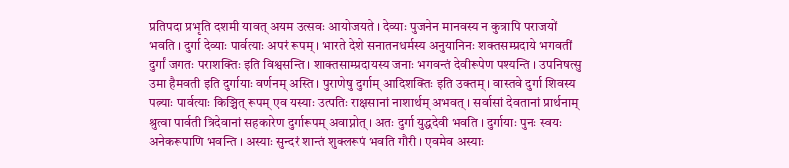प्रतिपदा प्रभृति दशमी यावत् अयम उत्सवः आयोजयते । देव्याः पुजनेन मानवस्य न कुत्रापि पराजयों भवति । दुर्गा देव्याः पार्वत्याः अपरं रूपम् । भारते देशे सनातनधर्मस्य अनुयानिनः शक्तसम्प्रदाये भगवतीं दुर्गां जगतः पराशक्तिः इति विश्वसन्ति । शाक्तसाम्प्रदायस्य जनाः भगवन्तं देवीरूपेण पश्यन्ति । उपनिषत्सु उमा हैमवती इति दुर्गायाः वर्णनम् अस्ति । पुराणेषु दुर्गाम् आदिशक्तिः इति उक्तम् । वास्तवे दुर्गा शिवस्य पत्न्याः पार्वत्याः किञ्चित् रूपम् एव यस्याः उत्पतिः राक्षसानां नाशार्थम् अभवत् । सर्वासां देवतानां प्रार्थनाम् श्रुत्वा पार्वती त्रिदेवानां सहकारेण दुर्गारूपम् अवाप्नोत् । अतः दुर्गा युद्धदेवी भवति । दुर्गायाः पुनः स्वयः अनेकरूपाणि भवन्ति । अस्याः सुन्दरं शान्तं शुक्लरूपं भवति गौरी । एवमेव अस्याः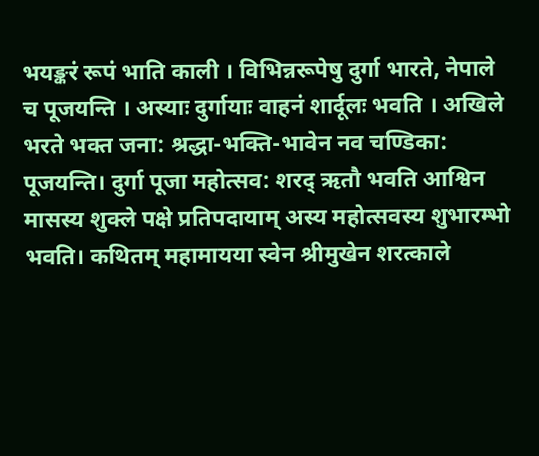भयङ्करं रूपं भाति काली । विभिन्नरूपेषु दुर्गा भारते, नेपाले च पूजयन्ति । अस्याः दुर्गायाः वाहनं शार्दूलः भवति । अखिले भरते भक्त जना: श्रद्धा-भक्ति-भावेन नव चण्डिका: पूजयन्ति। दुर्गा पूजा महोत्सव: शरद् ऋतौ भवति आश्विन मासस्य शुक्ले पक्षे प्रतिपदायाम् अस्य महोत्सवस्य शुभारम्भो भवति। कथितम् महामायया स्वेन श्रीमुखेन शरत्काले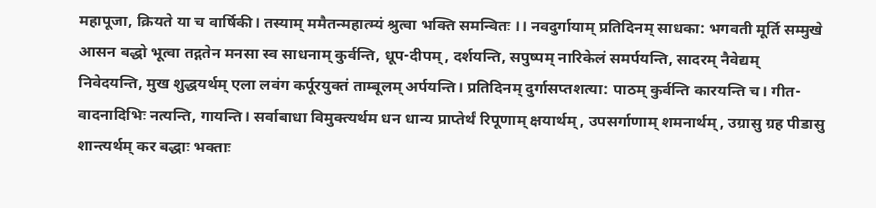महापूजा, क्रियते या च वार्षिकी। तस्याम् ममैतन्महात्म्यं श्रुत्वा भक्ति समन्वितः ।। नवदुर्गायाम् प्रतिदिनम् साधका: भगवती मूर्ति सम्मुखे आसन बद्धो भूत्वा तद्गतेन मनसा स्व साधनाम् कुर्वन्ति, धूप-दीपम्, दर्शयन्ति, सपुष्पम् नारिकेलं समर्पयन्ति, सादरम् नैवेद्यम् निवेदयन्ति, मुख शुद्धयर्थम् एला लवंग कर्पूरयुक्तं ताम्बूलम् अर्पयन्ति। प्रतिदिनम् दुर्गासप्तशत्या: पाठम् कुर्वन्ति कारयन्ति च। गीत-वादनादिभिः नत्यन्ति, गायन्ति। सर्वाबाधा विमुक्त्यर्थम धन धान्य प्राप्तेर्थं रिपूणाम् क्षयार्थम्, उपसर्गाणाम् शमनार्थम्, उग्रासु ग्रह पीडासु शान्त्यर्थम् कर बद्धाः भक्ताः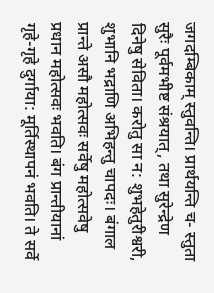जगदम्बिकाम् स्तुवन्ति। प्रार्थयन्ति च- स्तुता सुरैः पूर्वमभीष्ट संश्रयात्, तथा सुरेन्द्रेण दिनेषु सेविता। करोतु सा न: शुभहेतुरीश्वरी, शुभानि भद्राणि अभिहन्तु चापदः। बंगाल प्रान्ते असौ महोत्सवः सर्वेषु महोत्सवेषु प्रधान महोत्सवः भवति। बंग प्रान्तीयानां गृहे-गृहे दुर्गाया: मूर्तिस्थापनं भवति। ते सर्वे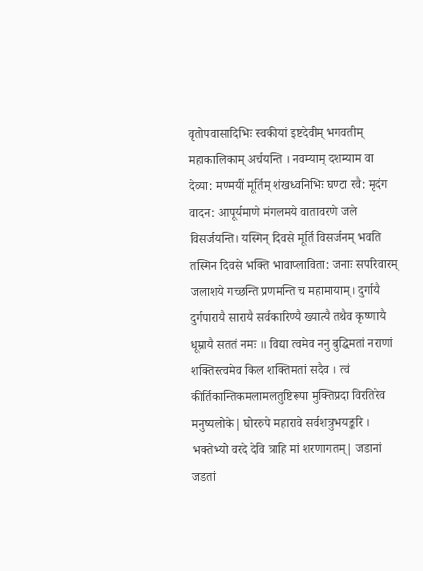वृतोपवासादिभिः स्वकीयां इष्टदेवीम् भगवतीम् महाकालिकाम् अर्चयन्ति । नवम्याम् दशम्याम वा देव्या: मण्मयीं मूर्तिम् शंखध्वनिभिः घण्टा रवै: मृदंग वादन: आपूर्यमाणे मंगलमये वातावरणे जले विसर्जयन्ति। यस्मिन् दिवसे मूर्ति विसर्जनम् भवति तस्मिन दिवसे भक्ति भावाप्लाविता: जनाः सपरिवारम् जलाशये गच्छन्ति प्रणमन्ति च महामायाम्। दुर्गायै दुर्गपारायै सारायै सर्वकारिण्यै ख्यात्यै तथैव कृष्णायै धूम्रायै सततं नमः ॥ विद्या त्वमेव ननु बुद्धिमतां नराणां शक्तिस्त्वमेव किल शक्तिमतां सदैव । त्वं कीर्तिकान्तिकमलामलतुष्टिरूपा मुक्तिप्रदा विरतिरेव मनुष्यलोके| घोररुपे महारावे सर्वशत्रुभयङ्करि । भक्तेभ्यो वरदे देवि त्राहि मां शरणागतम्| जडानां जडतां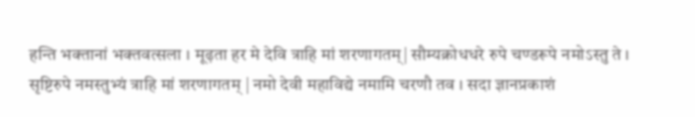हन्ति भक्तानां भक्तवत्सला । मूढ़ता हर मे देवि त्राहि मां शरणागतम्| सौम्यक्रोधधरे रुपे चण्डरूपे नमोऽस्तु ते । सृष्टिरुपे नमस्तुभ्यं त्राहि मां शरणागतम् | नमो देवी महाविद्ये नमामि चरणौ तव । सदा ज्ञानप्रकाशं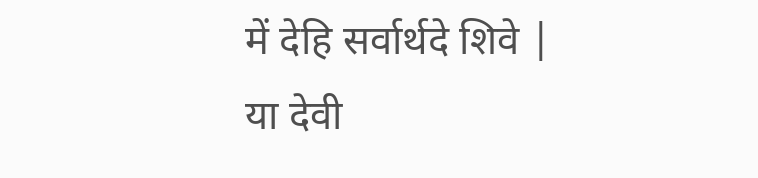में देहि सर्वार्थदे शिवे |
या देवी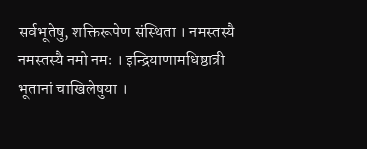सर्वभूतेषु, शक्तिरूपेण संस्थिता । नमस्तस्यै नमस्तस्यै नमो नमः । इन्द्रियाणामधिष्ठात्री भूतानां चाखिलेषुया ।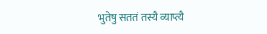भुतेषु सततं तस्यै व्याप्त्यै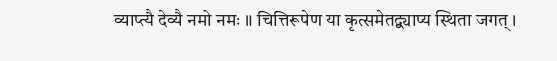व्याप्त्यै देव्यै नमो नमः ॥ चित्तिरूपेण या कृत्समेतद्व्याप्य स्थिता जगत् ।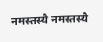नमस्तस्यै नमस्तस्यै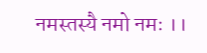नमस्तस्यै नमो नमः ।।